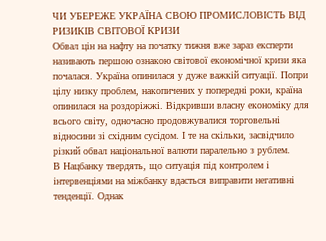ЧИ УБЕРЕЖЕ УКРАЇНА СВОЮ ПРОМИСЛОВІСТЬ ВІД РИЗИКІВ СВІТОВОЇ КРИЗИ
Обвал цін на нафту на початку тижня вже зараз експерти називають першою ознакою світової економічної кризи яка почалася. Україна опинилася у дуже важкій ситуації. Попри цілу низку проблем, накопичених у попередні роки, країна опинилася на роздоріжжі. Відкривши власну економіку для всього світу, одночасно продовжувалися торговельні відносини зі східним сусідом. І те на скільки, засвідчило різкий обвал національної валюти паралельно з рублем.
В Нацбанку твердять, що ситуація під контролем і інтервенціями на міжбанку вдасться виправити негативні тенденції. Однак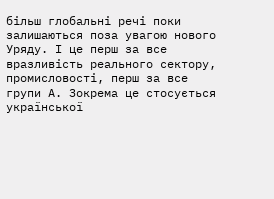більш глобальні речі поки залишаються поза увагою нового Уряду. І це перш за все вразливість реального сектору, промисловості, перш за все групи А. Зокрема це стосується української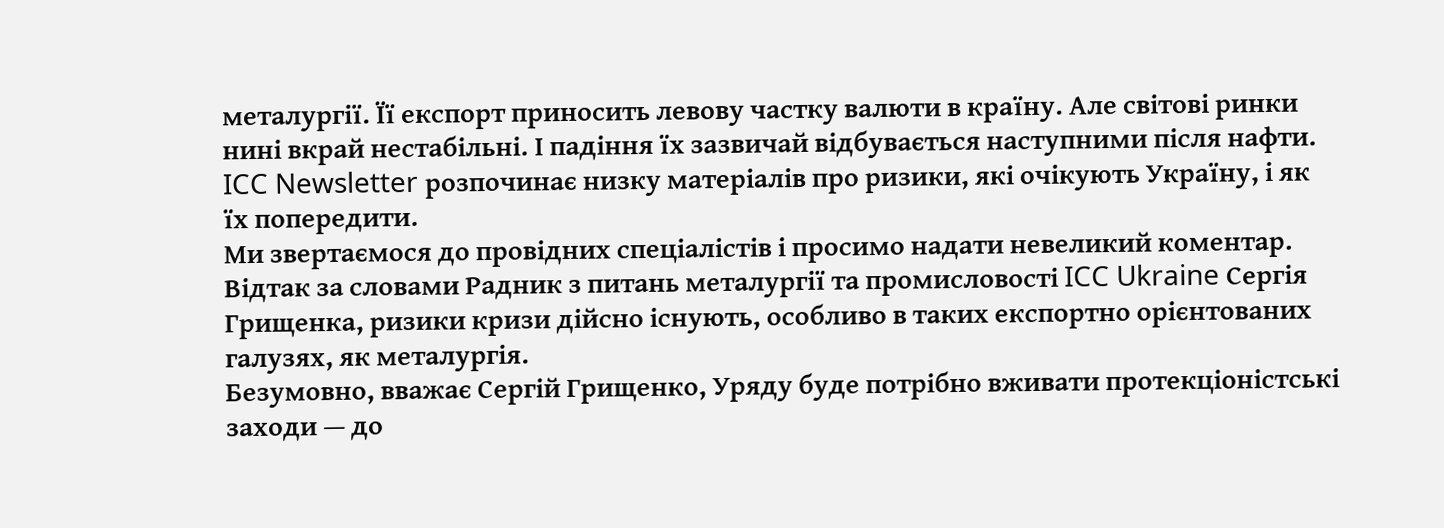металургії. Її експорт приносить левову частку валюти в країну. Але світові ринки нині вкрай нестабільні. І падіння їх зазвичай відбувається наступними після нафти.
ICC Newsletter розпочинає низку матеріалів про ризики, які очікують Україну, і як їх попередити.
Ми звертаємося до провідних спеціалістів і просимо надати невеликий коментар.
Відтак за словами Радник з питань металургії та промисловості ICC Ukraine Сергія Грищенка, ризики кризи дійсно існують, особливо в таких експортно орієнтованих галузях, як металургія.
Безумовно, вважає Сергій Грищенко, Уряду буде потрібно вживати протекціоністські заходи — до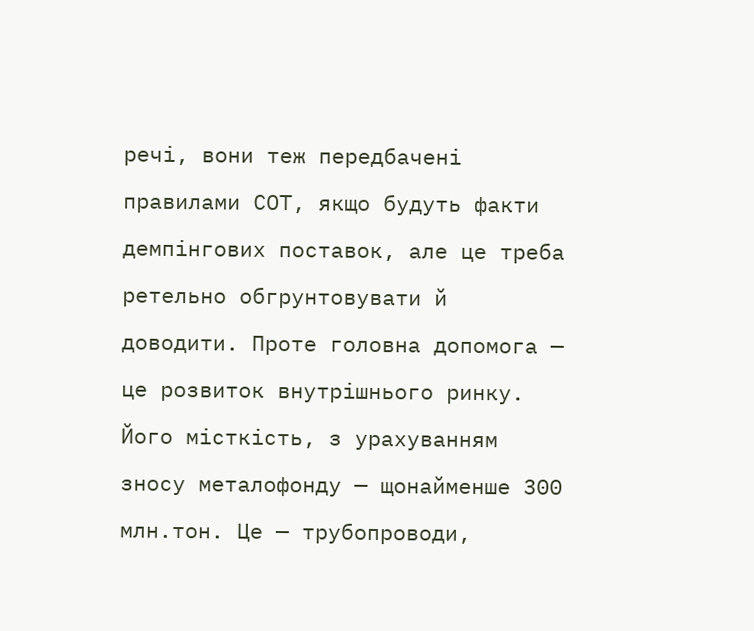речі, вони теж передбачені правилами СОТ, якщо будуть факти демпінгових поставок, але це треба ретельно обгрунтовувати й доводити. Проте головна допомога — це розвиток внутрішнього ринку. Його місткість, з урахуванням зносу металофонду — щонайменше 300 млн.тон. Це — трубопроводи,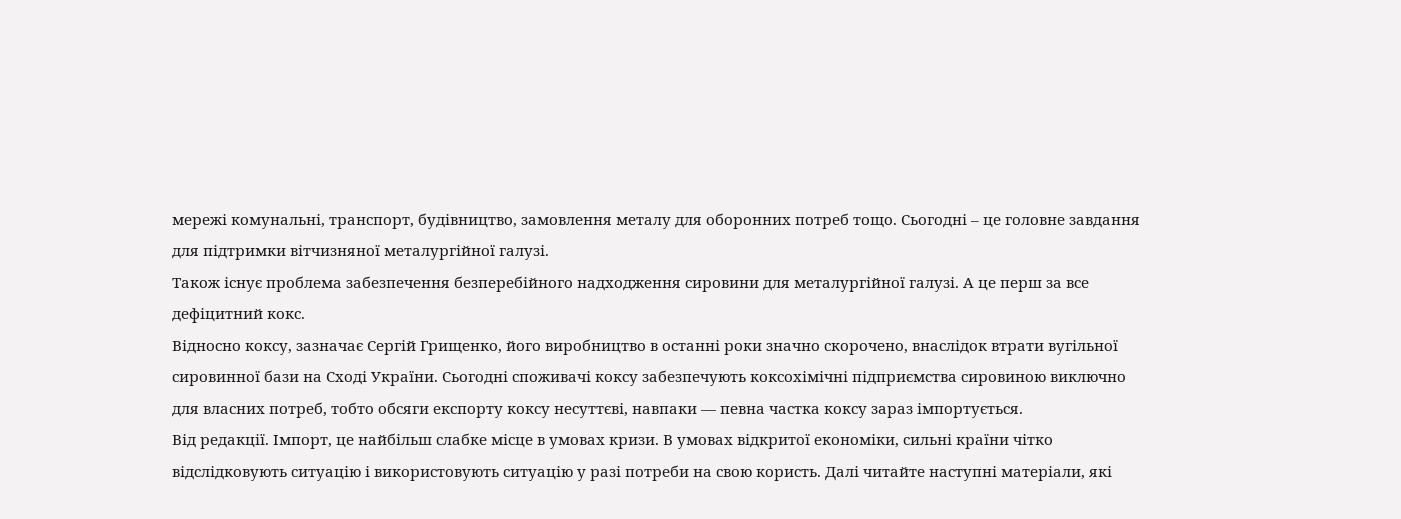мережі комунальні, транспорт, будівництво, замовлення металу для оборонних потреб тощо. Сьогодні – це головне завдання для підтримки вітчизняної металургійної галузі.
Також існує проблема забезпечення безперебійного надходження сировини для металургійної галузі. А це перш за все дефіцитний кокс.
Відносно коксу, зазначає Сергій Грищенко, його виробництво в останні роки значно скорочено, внаслідок втрати вугільної сировинної бази на Сході України. Сьогодні споживачі коксу забезпечують коксохімічні підприємства сировиною виключно для власних потреб, тобто обсяги експорту коксу несуттєві, навпаки — певна частка коксу зараз імпортується.
Від редакції. Імпорт, це найбільш слабке місце в умовах кризи. В умовах відкритої економіки, сильні країни чітко відслідковують ситуацію і використовують ситуацію у разі потреби на свою користь. Далі читайте наступні матеріали, які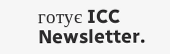готує ICC Newsletter.